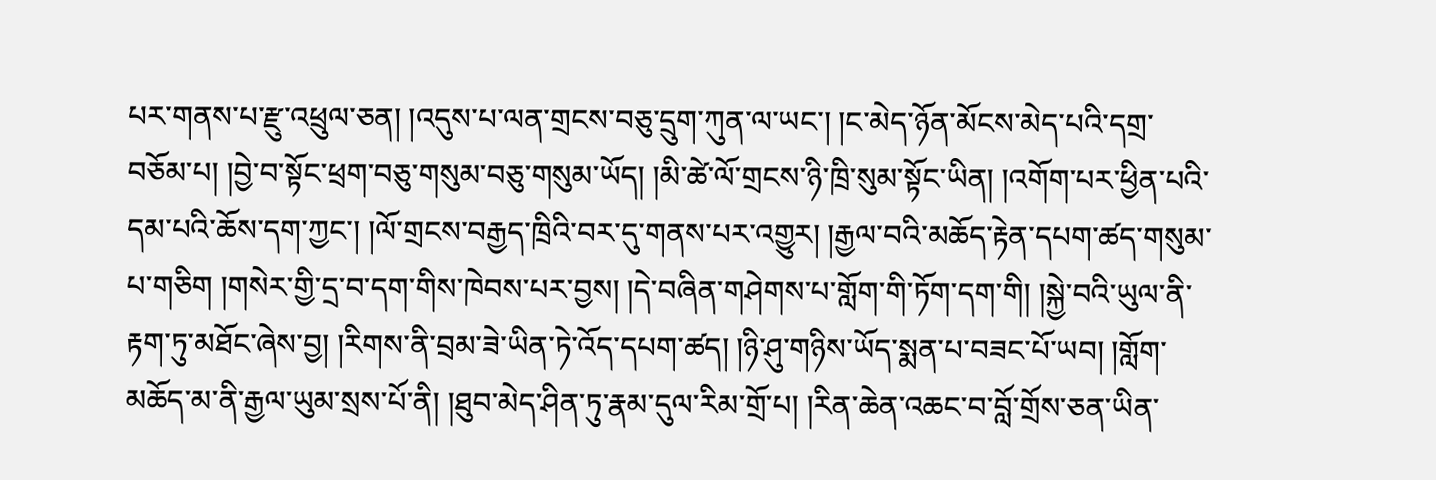པར་གནས་པ་རྫུ་འཕྲུལ་ཅན། །འདུས་པ་ལན་གྲངས་བཅུ་དྲུག་ཀུན་ལ་ཡང་། །ང་མེད་ཉོན་མོངས་མེད་པའི་དགྲ་བཅོམ་པ། །བྱེ་བ་སྟོང་ཕྲག་བཅུ་གསུམ་བཅུ་གསུམ་ཡོད། །མི་ཚེ་ལོ་གྲངས་ཉི་ཁྲི་སུམ་སྟོང་ཡིན། །འགོག་པར་ཕྱིན་པའི་དམ་པའི་ཆོས་དག་ཀྱང་། །ལོ་གྲངས་བརྒྱད་ཁྲིའི་བར་དུ་གནས་པར་འགྱུར། །རྒྱལ་བའི་མཆོད་རྟེན་དཔག་ཚད་གསུམ་པ་གཅིག །གསེར་གྱི་དྲ་བ་དག་གིས་ཁེབས་པར་བྱས། །དེ་བཞིན་གཤེགས་པ་གློག་གི་ཏོག་དག་གི། །སྐྱེ་བའི་ཡུལ་ནི་རྟག་ཏུ་མཐོང་ཞེས་བྱ། །རིགས་ནི་བྲམ་ཟེ་ཡིན་ཏེ་འོད་དཔག་ཚད། །ཉི་ཤུ་གཉིས་ཡོད་སྨན་པ་བཟང་པོ་ཡབ། །གློག་མཆོད་མ་ནི་རྒྱལ་ཡུམ་སྲས་པོ་ནི། །ཐུབ་མེད་ཤིན་ཏུ་རྣམ་དུལ་རིམ་གྲོ་པ། །རིན་ཆེན་འཆང་བ་བློ་གྲོས་ཅན་ཡིན་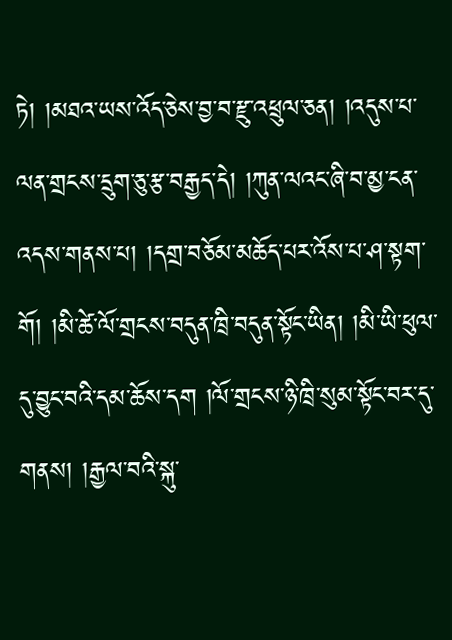ཏེ། །མཐའ་ཡས་འོད་ཅེས་བྱ་བ་རྫུ་འཕྲུལ་ཅན། །འདུས་པ་ལན་གྲངས་དྲུག་ཅུ་རྩ་བརྒྱད་དེ། །ཀུན་ལའང་ཞི་བ་མྱ་ངན་འདས་གནས་པ། །དགྲ་བཅོམ་མཆོད་པར་འོས་པ་ཤ་སྟག་གོ། །མི་ཚེ་ལོ་གྲངས་བདུན་ཁྲི་བདུན་སྟོང་ཡིན། །མི་ཡི་ཕུལ་དུ་བྱུང་བའི་དམ་ཆོས་དག །ལོ་གྲངས་ཉི་ཁྲི་སུམ་སྟོང་བར་དུ་གནས། །རྒྱལ་བའི་སྐུ་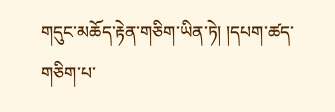གདུང་མཆོད་རྟེན་གཅིག་ཡིན་ཏེ། །དཔག་ཚད་གཅིག་པ་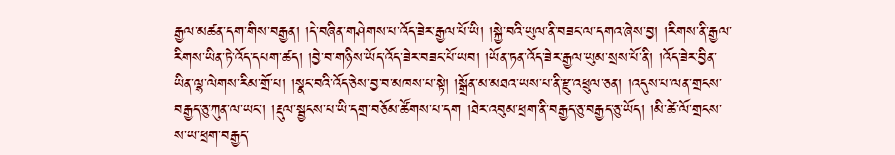རྒྱལ་མཚན་དག་གིས་བརྒྱན། །དེ་བཞིན་གཤེགས་པ་འོད་ཟེར་རྒྱལ་པོ་ཡི། །སྐྱེ་བའི་ཡུལ་ནི་བཟང་ལ་དགའ་ཞེས་བྱ། །རིགས་ནི་རྒྱལ་རིགས་ཡིན་ཏེ་འོད་དཔག་ཚད། །བྱེ་བ་གཉིས་ཡོད་འོད་ཟེར་བཟང་པོ་ཡབ། །ཡོན་ཏན་འོད་ཟེར་རྒྱལ་ཡུམ་སྲས་པོ་ནི། །འོད་ཟེར་བྱིན་ཡིན་ལྷ་ལེགས་རིམ་གྲོ་པ། །སྣང་བའི་འོད་ཅེས་བྱ་བ་མཁས་པ་སྟེ། །སྒྲོན་མ་མཐའ་ཡས་པ་ནི་རྫུ་འཕྲུལ་ཅན། །འདུས་པ་ལན་གྲངས་བརྒྱད་ཅུ་ཀུན་ལ་ཡང་། །རྡུལ་སྦྱངས་པ་ཡི་དགྲ་བཅོམ་ཚོགས་པ་དག །ཐེར་འབུམ་ཕྲག་ནི་བརྒྱད་ཅུ་བརྒྱད་ཅུ་ཡོད། །མི་ཚེ་ལོ་གྲངས་ས་ཡ་ཕྲག་བརྒྱད་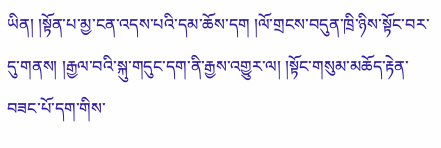ཡིན། །སྟོན་པ་མྱ་ངན་འདས་པའི་དམ་ཆོས་དག །ལོ་གྲངས་བདུན་ཁྲི་ཉིས་སྟོང་བར་དུ་གནས། །རྒྱལ་བའི་སྐུ་གདུང་དག་ནི་རྒྱས་འགྱུར་ལ། །སྟོང་གསུམ་མཆོད་རྟེན་བཟང་པོ་དག་གིས་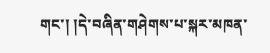གང་། །དེ་བཞིན་གཤེགས་པ་སྐར་མཁན་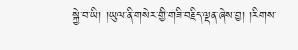སྐྱེ་བ་ཡི། །ཡུལ་ནི་གསེར་གྱི་གཟི་བརྗིད་ལྡན་ཞེས་བྱ། །རིགས་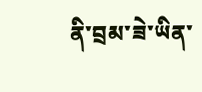ནི་བྲམ་ཟེ་ཡིན་